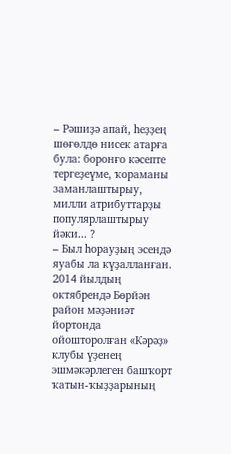– Рәшиҙә апай, һеҙҙең шөғөлдө нисек атарға була: боронғо кәсепте тергеҙеүме, ҡораманы заманлаштырыу, милли атрибуттарҙы популярлаштырыу йәки... ?
– Был һорауҙың эсендә яуабы ла күҙалланған. 2014 йылдың октябрендә Бөрйән район мәҙәниәт йортонда ойошторолған «Кәрәҙ» клубы үҙенең эшмәкәрлеген башҡорт ҡатын-ҡыҙҙарының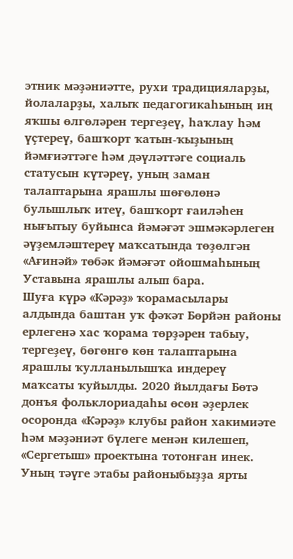этник мәҙәниәтте, рухи традицияларҙы, йолаларҙы, халыҡ педагогикаһының иң яҡшы өлгөләрен тергеҙеү, һаҡлау һәм үҫтереү, башҡорт ҡатын-ҡыҙының йәмғиәттәге һәм дәүләттәге социаль статусын күтәреү, уның заман талаптарына ярашлы шөғөлөнә булышлыҡ итеү, башҡорт ғаиләһен нығытыу буйынса йәмәғәт эшмәкәрлеген әүҙемләштереү маҡсатында төҙөлгән «Ағинәй» төбәк йәмәғәт ойошмаһының Уставына ярашлы алып бара.
Шуға күрә «Кәрәҙ» ҡорамасылары алдында баштан уҡ фәҡәт Бөрйән районы ерлегенә хас ҡорама төрҙәрен табыу, тергеҙеү, бөгөнгө көн талаптарына ярашлы ҡулланылышҡа индереү маҡсаты ҡуйылды. 2020 йылдағы Бөтә донъя фольклориадаһы өсөн әҙерлек осоронда «Кәрәҙ» клубы район хакимиәте һәм мәҙәниәт бүлеге менән килешеп, «Сергетыш» проектына тотонған инек. Уның тәүге этабы районыбыҙҙа ярты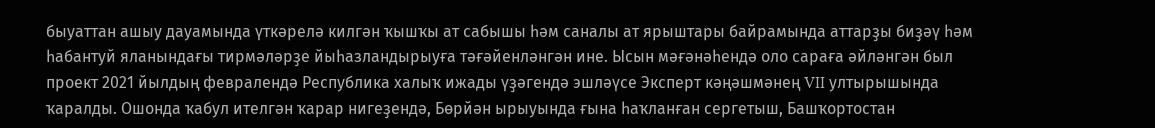быуаттан ашыу дауамында үткәрелә килгән ҡышҡы ат сабышы һәм саналы ат ярыштары байрамында аттарҙы биҙәү һәм һабантуй яланындағы тирмәләрҙе йыһазландырыуға тәғәйенләнгән ине. Ысын мәғәнәһендә оло сараға әйләнгән был проект 2021 йылдың февралендә Республика халыҡ ижады үҙәгендә эшләүсе Эксперт кәңәшмәнең VII ултырышында ҡаралды. Ошонда ҡабул ителгән ҡарар нигеҙендә, Бөрйән ырыуында ғына һаҡланған сергетыш, Башҡортостан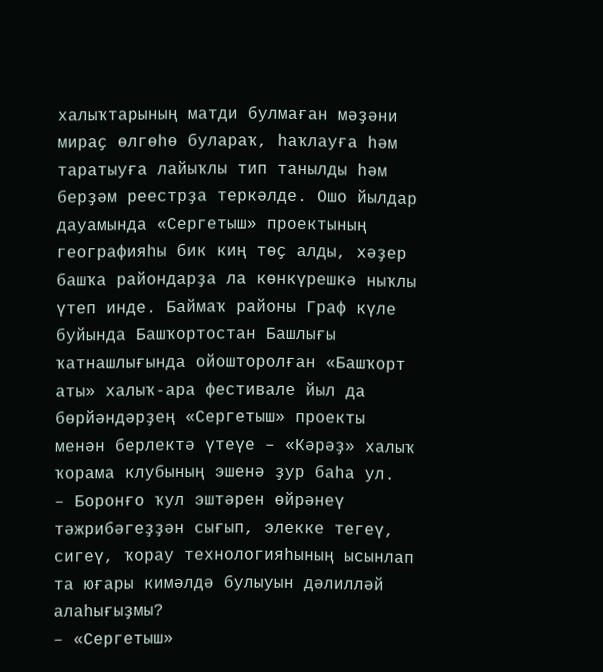халыҡтарының матди булмаған мәҙәни мираҫ өлгөһө булараҡ, һаҡлауға һәм таратыуға лайыҡлы тип танылды һәм берҙәм реестрҙа теркәлде. Ошо йылдар дауамында «Сергетыш» проектының географияһы бик киң төҫ алды, хәҙер башҡа райондарҙа ла көнкүрешкә ныҡлы үтеп инде. Баймаҡ районы Граф күле буйында Башҡортостан Башлығы ҡатнашлығында ойошторолған «Башҡорт аты» халыҡ-ара фестивале йыл да бөрйәндәрҙең «Сергетыш» проекты менән берлектә үтеүе – «Кәрәҙ» халыҡ ҡорама клубының эшенә ҙур баһа ул.
– Боронғо ҡул эштәрен өйрәнеү тәжрибәгеҙҙән сығып, элекке тегеү, сигеү, ҡорау технологияһының ысынлап та юғары кимәлдә булыуын дәлилләй алаһығыҙмы?
– «Сергетыш»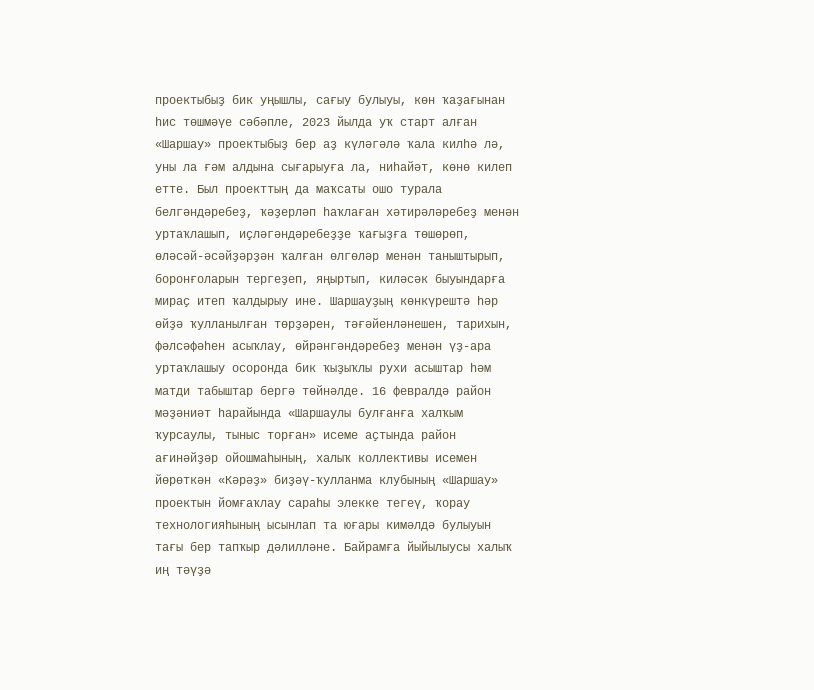проектыбыҙ бик уңышлы, сағыу булыуы, көн ҡаҙағынан һис төшмәүе сәбәпле, 2023 йылда уҡ старт алған «Шаршау» проектыбыҙ бер аҙ күләгәлә ҡала килһә лә, уны ла ғәм алдына сығарыуға ла, ниһайәт, көнө килеп етте. Был проекттың да маҡсаты ошо турала белгәндәребеҙ, ҡәҙерләп һаҡлаған хәтирәләребеҙ менән уртаҡлашып, иҫләгәндәребеҙҙе ҡағыҙға төшөрөп, өләсәй-әсәйҙәрҙән ҡалған өлгөләр менән таныштырып, боронғоларын тергеҙеп, яңыртып, киләсәк быуындарға мираҫ итеп ҡалдырыу ине. Шаршауҙың көнкүрештә һәр өйҙә ҡулланылған төрҙәрен, тәғәйенләнешен, тарихын, фәлсәфәһен асыҡлау, өйрәнгәндәребеҙ менән үҙ-ара уртаҡлашыу осоронда бик ҡыҙыҡлы рухи асыштар һәм матди табыштар бергә төйнәлде. 16 февралдә район мәҙәниәт һарайында «Шаршаулы булғанға халҡым ҡурсаулы, тыныс торған» исеме аҫтында район ағинәйҙәр ойошмаһының, халыҡ коллективы исемен йөрөткән «Кәрәҙ» биҙәү-ҡулланма клубының «Шаршау» проектын йомғаҡлау сараһы элекке тегеү, ҡорау технологияһының ысынлап та юғары кимәлдә булыуын тағы бер тапҡыр дәлилләне. Байрамға йыйылыусы халыҡ иң тәүҙә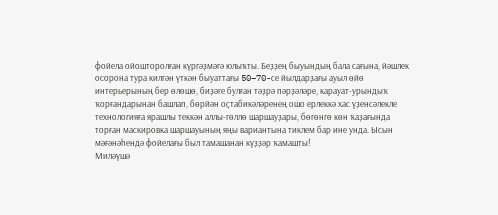фойела ойошторолған күргәҙмәгә юлыҡты. Беҙҙең быуындың бала сағына, йәшлек осорона тура килгән үткән быуаттағы 50–70-cе йылдарҙағы ауыл өйө интерьерының бер өлөшө, биҙәге булған тәҙрә пәрҙәләре, карауат-урындыҡ ҡорғандарынан башлап, бөрйән оҫтабикәләренең ошо ерлеккә хас үҙенсәлекле технологияға ярашлы теккән аллы-гөллө шаршауҙары, бөгөнгө көн ҡаҙағында торған маскировка шаршауының яңы вариантына тиклем бар ине унда. Ысын мәғәнәһендә фойелағы был тамашанан күҙҙәр ҡамашты!
Миләүшә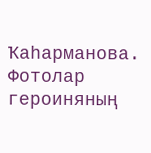Ҡаһарманова.
Фотолар героиняның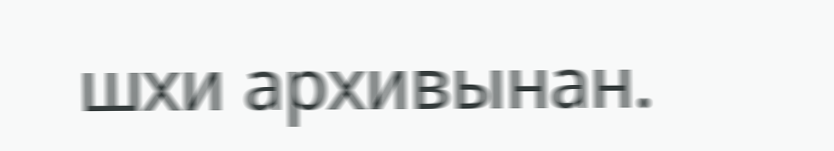шхи архивынан.